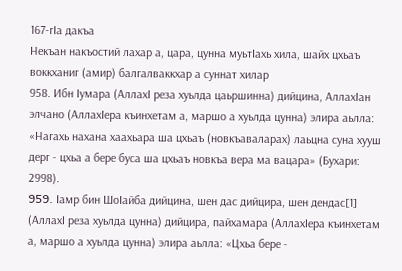167-гIа дакъа
Некъан накъостий лахар а, цара, цунна муьтIахь хила, шайх цхьаъ воккханиг (амир) балгалваккхар а суннат хилар
958. Ибн Iумара (АллахI реза хуьлда цаьршинна) дийцина, АллахIан элчано (АллахIера къинхетам а, маршо а хуьлда цунна) элира аьлла: «Нагахь нахана хаахьара ша цхьаъ (новкъаваларах) лаьцна суна хууш дерг - цхьа а бере буса ша цхьаъ новкъа вера ма вацара» (Бухари: 2998).
959. Iамр бин ШоIайба дийцина, шен дас дийцира, шен дендас[1] (АллахI реза хуьлда цунна) дийцира, пайхамара (АллахIера къинхетам а, маршо а хуьлда цунна) элира аьлла: «Цхьа бере -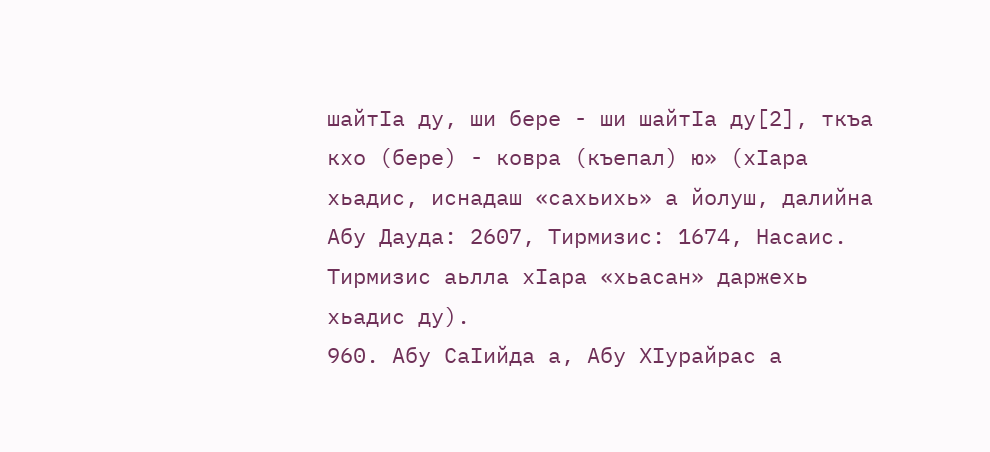шайтIа ду, ши бере - ши шайтIа ду[2], ткъа кхо (бере) - ковра (къепал) ю» (хIара хьадис, иснадаш «сахьихь» а йолуш, далийна Абу Дауда: 2607, Тирмизис: 1674, Насаис. Тирмизис аьлла хIара «хьасан» даржехь хьадис ду).
960. Абу СаIийда а, Абу ХIурайрас а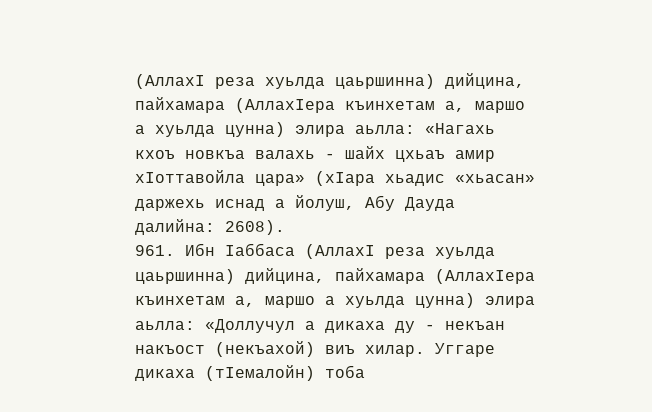(АллахI реза хуьлда цаьршинна) дийцина, пайхамара (АллахIера къинхетам а, маршо а хуьлда цунна) элира аьлла: «Нагахь кхоъ новкъа валахь - шайх цхьаъ амир хIоттавойла цара» (хIара хьадис «хьасан» даржехь иснад а йолуш, Абу Дауда далийна: 2608).
961. Ибн Iаббаса (АллахI реза хуьлда цаьршинна) дийцина, пайхамара (АллахIера къинхетам а, маршо а хуьлда цунна) элира аьлла: «Доллучул а дикаха ду - некъан накъост (некъахой) виъ хилар. Уггаре дикаха (тIемалойн) тоба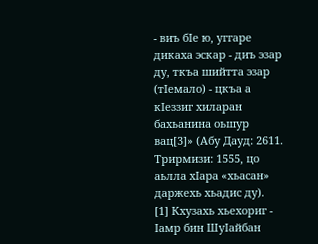- виъ бIе ю, уггаре дикаха эскар - диъ эзар ду, ткъа шийтта эзар (тIемало) - цкъа а кIеззиг хиларан бахьанина оьшур вац[3]» (Абу Дауд: 2611. Трирмизи: 1555, цо аьлла хIара «хьасан» даржехь хьадис ду).
[1] Кхузахь хьехориг - Iамр бин ШуIайбан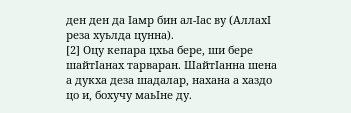ден ден да Iамр бин ал-Iас ву (АллахI реза хуьлда цунна).
[2] Оцу кепара цхьа бере, ши бере шайтIанах тарваран. ШайтIанна шена а дукха деза шадалар, нахана а хаздо цо и, бохучу маьIне ду.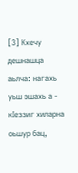[3] Кхечу дешнашца аьлча: нагахь уьш эшахь а - кIеззиг хиларна оьшур бац,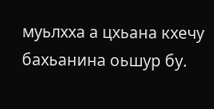муьлхха а цхьана кхечу бахьанина оьшур бу.